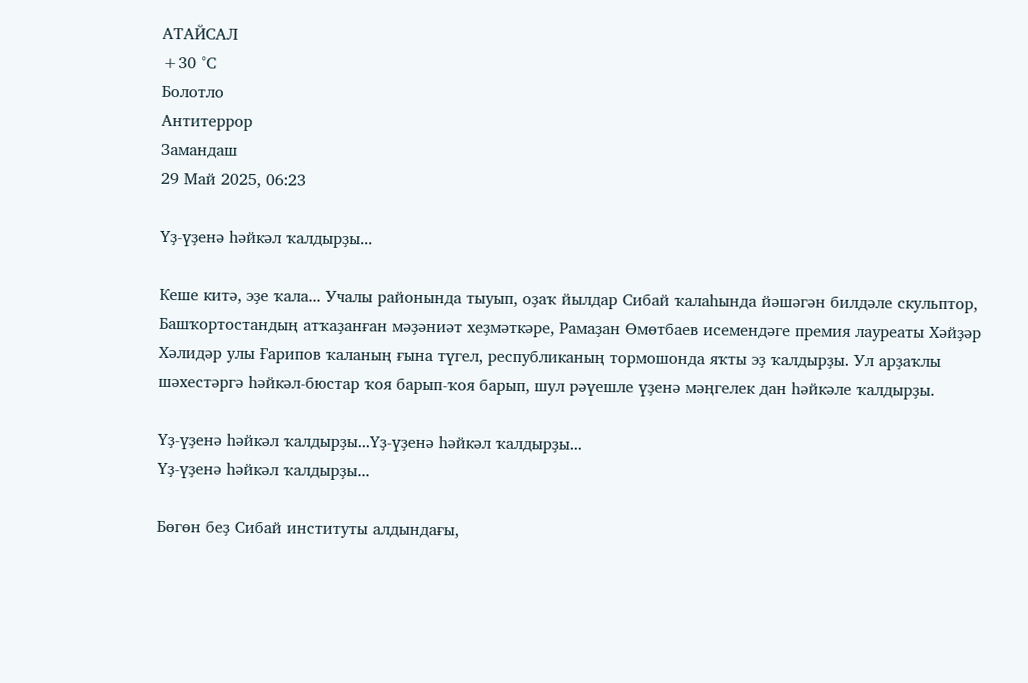АТАЙСАЛ
+30 °С
Болотло
Антитеррор
Замандаш
29 Май 2025, 06:23

Үҙ-үҙенә һәйкәл ҡалдырҙы...

Кеше китә, эҙе ҡала... Учалы районында тыуып, оҙаҡ йылдар Сибай ҡалаһында йәшәгән билдәле скульптор, Башҡортостандың атҡаҙанған мәҙәниәт хеҙмәткәре, Рамаҙан Өмөтбаев исемендәге премия лауреаты Хәйҙәр Хәлидәр улы Ғарипов ҡаланың ғына түгел, республиканың тормошонда яҡты эҙ ҡалдырҙы. Ул арҙаҡлы шәхестәргә һәйкәл-бюстар ҡоя барып-ҡоя барып, шул рәүешле үҙенә мәңгелек дан һәйкәле ҡалдырҙы.

Үҙ-үҙенә һәйкәл ҡалдырҙы...Үҙ-үҙенә һәйкәл ҡалдырҙы...
Үҙ-үҙенә һәйкәл ҡалдырҙы...

Бөгөн беҙ Сибай институты алдындағы,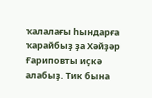ҡалалағы һындарға ҡарайбыҙ ҙа Хәйҙәр Ғариповты иҫкә алабыҙ. Тик бына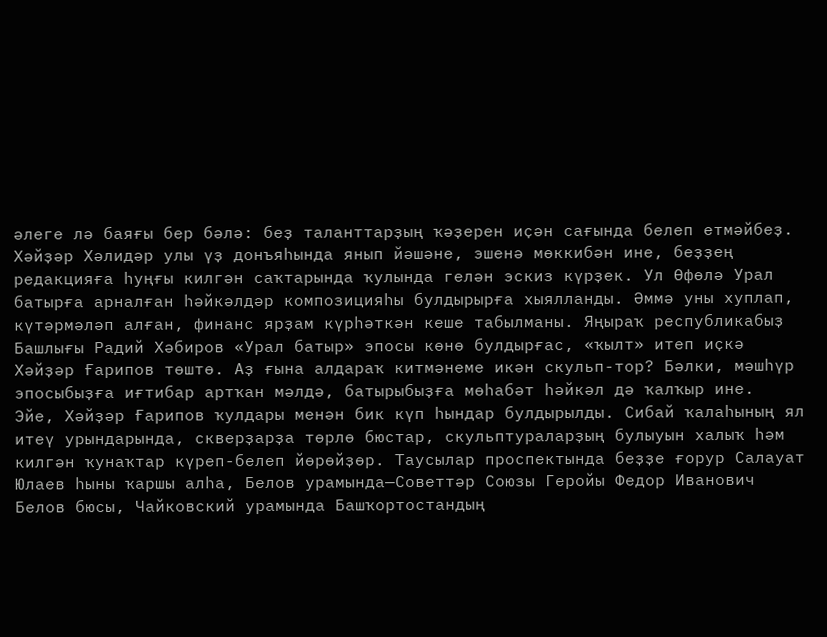әлеге лә баяғы бер бәлә: беҙ таланттарҙың ҡәҙерен иҫән сағында белеп етмәйбеҙ. Хәйҙәр Хәлидәр улы үҙ донъяһында янып йәшәне, эшенә мөккибән ине, беҙҙең редакцияға һуңғы килгән саҡтарында ҡулында гелән эскиз күрҙек. Ул Өфөлә Урал батырға арналған һәйкәлдәр композицияһы булдырырға хыялланды. Әммә уны хуплап, күтәрмәләп алған, финанс ярҙам күрһәткән кеше табылманы. Яңыраҡ республикабыҙ Башлығы Радий Хәбиров «Урал батыр» эпосы көнө булдырғас, «ҡылт» итеп иҫкә Хәйҙәр Ғарипов төштө. Аҙ ғына алдараҡ китмәнеме икән скульп-тор? Бәлки, мәшһүр эпосыбыҙға иғтибар артҡан мәлдә, батырыбыҙға мөһабәт һәйкәл дә ҡалҡыр ине.
Эйе, Хәйҙәр Ғарипов ҡулдары менән бик күп һындар булдырылды. Сибай ҡалаһының ял итеү урындарында, скверҙарҙа төрлө бюстар, скульптураларҙың булыуын халыҡ һәм килгән ҡунаҡтар күреп-белеп йөрөйҙөр. Таусылар проспектында беҙҙе ғорур Салауат Юлаев һыны ҡаршы алһа, Белов урамында—Советтәр Союзы Геройы Федор Иванович Белов бюсы, Чайковский урамында Башҡортостандың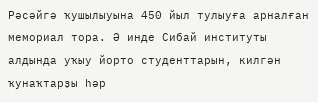Рәсәйгә ҡушылыуына 450 йыл тулыуға арналған мемориал тора. Ә инде Сибай институты алдында уҡыу йорто студенттарын, килгән ҡунаҡтарҙы һәр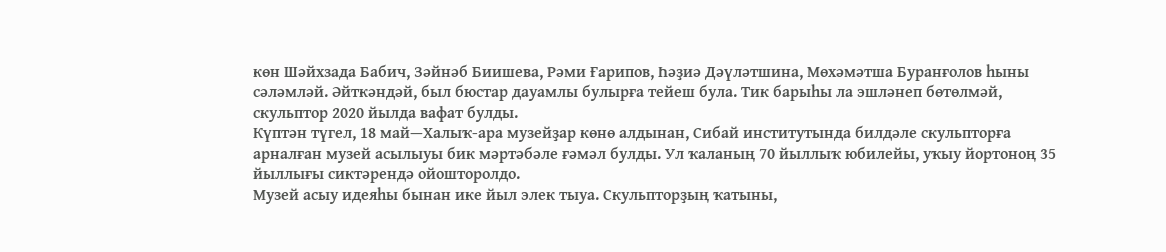көн Шәйхзада Бабич, Зәйнәб Биишева, Рәми Ғарипов, Һәҙиә Дәүләтшина, Мөхәмәтша Буранғолов һыны сәләмләй. Әйткәндәй, был бюстар дауамлы булырға тейеш була. Тик барыһы ла эшләнеп бөтөлмәй, скульптор 2020 йылда вафат булды.
Күптән түгел, 18 май—Халыҡ-ара музейҙар көнө алдынан, Сибай институтында билдәле скульпторға арналған музей асылыуы бик мәртәбәле ғәмәл булды. Ул ҡаланың 70 йыллыҡ юбилейы, уҡыу йортоноң 35 йыллығы сиктәрендә ойошторолдо.
Музей асыу идеяһы бынан ике йыл элек тыуа. Скульпторҙың ҡатыны,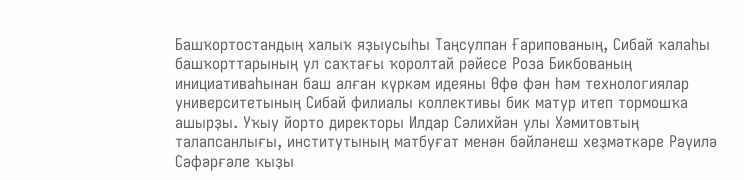Башҡортостандың халыҡ яҙыусыһы Таңсулпан Ғарипованың, Сибай ҡалаһы башҡорттарының ул саҡтағы ҡоролтай рәйесе Роза Бикбованың инициативаһынан баш алған күркәм идеяны Өфө фән һәм технологиялар университетының Сибай филиалы коллективы бик матур итеп тормошҡа ашырҙы. Уҡыу йорто директоры Илдар Сәлихйән улы Хәмитовтың талапсанлығы, институтының матбуғат менән бәйләнеш хеҙмәткәре Рәүилә Сәфәрғәле ҡыҙы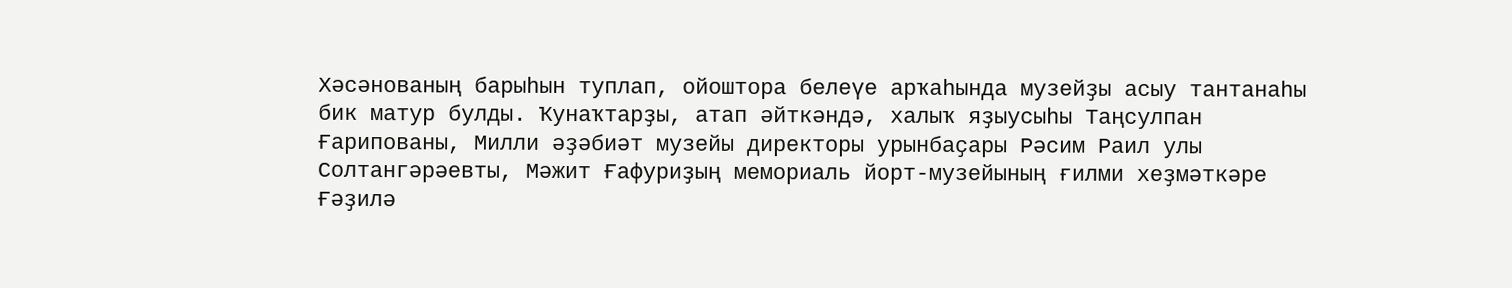Хәсәнованың барыһын туплап, ойоштора белеүе арҡаһында музейҙы асыу тантанаһы бик матур булды. Ҡунаҡтарҙы, атап әйткәндә, халыҡ яҙыусыһы Таңсулпан Ғарипованы, Милли әҙәбиәт музейы директоры урынбаҫары Рәсим Раил улы Солтангәрәевты, Мәжит Ғафуриҙың мемориаль йорт-музейының ғилми хеҙмәткәре Ғәҙилә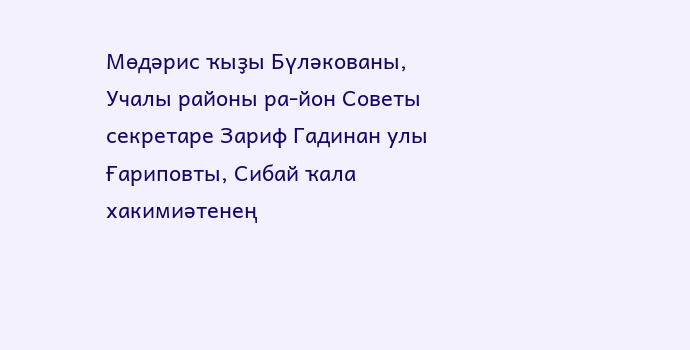Мөдәрис ҡыҙы Бүләкованы, Учалы районы ра-йон Советы секретаре Зариф Гадинан улы Ғариповты, Сибай ҡала хакимиәтенең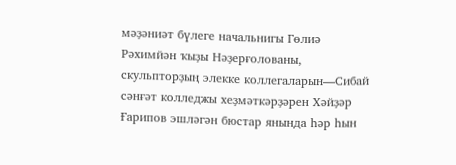мәҙәниәт бүлеге начальнигы Гөлиә Рәхимйән ҡыҙы Нәҙерғолованы, скульпторҙың элекке коллегаларын—Сибай сәнғәт колледжы хеҙмәткәрҙәрен Хәйҙәр Ғарипов эшләгән бюстар янында һәр һын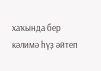хаҡында бер кәлимә һүҙ әйтеп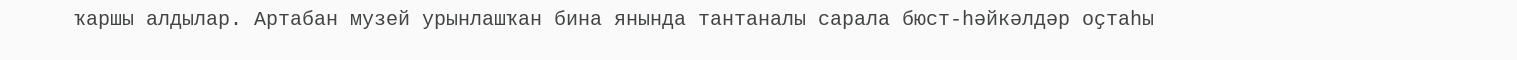ҡаршы алдылар. Артабан музей урынлашҡан бина янында тантаналы сарала бюст-һәйкәлдәр оҫтаһы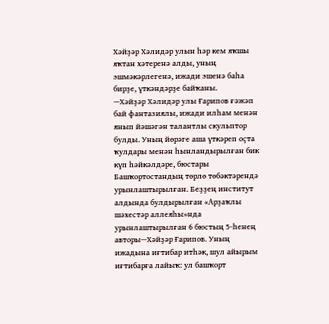Хәйҙәр Хәлидәр улын һәр кем яҡшы яҡтан хәтеренә алды, уның эшмәкәрлегенә, ижади эшенә баһа бирҙе, үткәндәрҙе байҡаны.
—Хәйҙәр Хәлидәр улы Ғарипов ғәжәп бай фантазиялы, ижади илһам менән янып йәшәгән талантлы скульптор булды. Уның йөрәге аша үткәреп оҫта ҡулдары менән һынландырылған бик күп һәйкәлдәре, бюстары Башҡортостандың төрлө төбәктәрендә урынлаштырылған. Беҙҙең институт алдында булдырылған «Арҙаҡлы шәхестәр аллеяһы»нда урынлаштырылған 6 бюстың 5-һенең авторы—Хәйҙәр Ғарипов. Уның ижадына иғтибар итһәк, шул айырым иғтибарға лайыҡ: ул башҡорт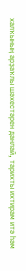халҡының арҙаҡлы шәхестәрен данлай, тарихты ихтирам итә һәм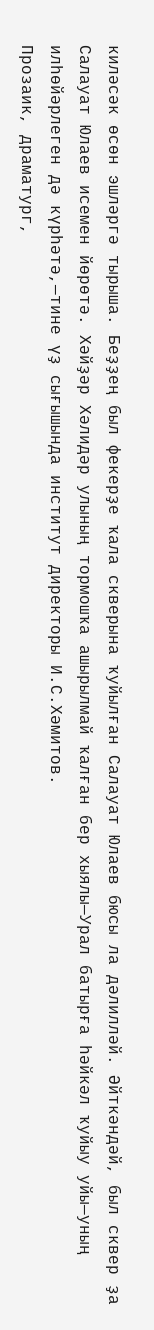киләсәк өсөн эшләргә тырыша. Беҙҙең был фекерҙе ҡала скверына ҡуйылған Салауат Юлаев бюсы ла дәлилләй. Әйткәндәй, был сквер ҙа Салауат Юлаев исемен йөрөтә. Хәйҙәр Хәлидәр улының тормошҡа ашырылмай ҡалған бер хыялы—Урал батырға һәйкәл ҡуйыу уйы—уның илһөйәрлеген дә күрһәтә,—тине үҙ сығышында институт директоры И.С.Хәмитов.
Прозаик, драматург,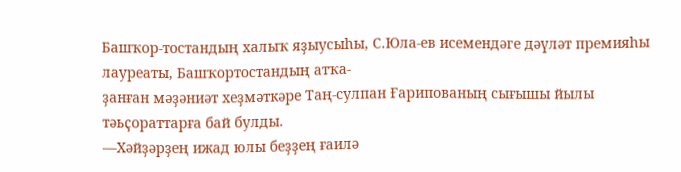Башҡор-тостандың халыҡ яҙыусыһы, С.Юла-ев исемендәге дәүләт премияһы лауреаты, Башҡортостандың атҡа-
ҙанған мәҙәниәт хеҙмәткәре Таң-сулпан Ғарипованың сығышы йылы тәьҫораттарға бай булды.
—Хәйҙәрҙең ижад юлы беҙҙең ғаилә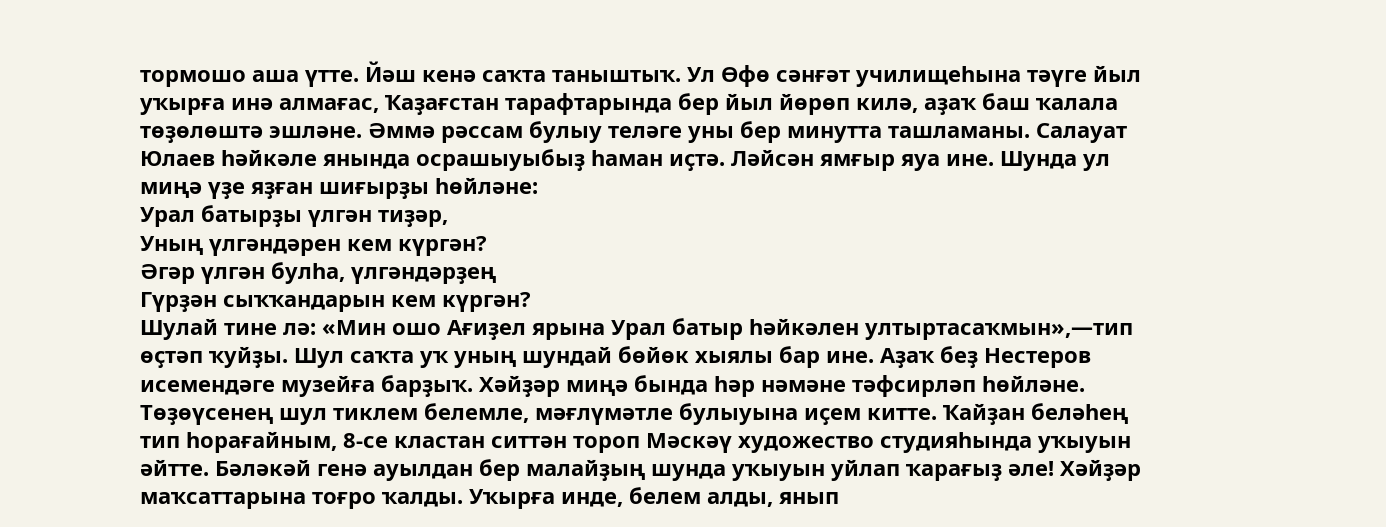тормошо аша үтте. Йәш кенә саҡта таныштыҡ. Ул Өфө сәнғәт училищеһына тәүге йыл уҡырға инә алмағас, Ҡаҙағстан тарафтарында бер йыл йөрөп килә, аҙаҡ баш ҡалала төҙөлөштә эшләне. Әммә рәссам булыу теләге уны бер минутта ташламаны. Салауат Юлаев һәйкәле янында осрашыуыбыҙ һаман иҫтә. Ләйсән ямғыр яуа ине. Шунда ул миңә үҙе яҙған шиғырҙы һөйләне:
Урал батырҙы үлгән тиҙәр,
Уның үлгәндәрен кем күргән?
Әгәр үлгән булһа, үлгәндәрҙең
Гүрҙән сыҡҡандарын кем күргән?
Шулай тине лә: «Мин ошо Ағиҙел ярына Урал батыр һәйкәлен ултыртасаҡмын»,—тип өҫтәп ҡуйҙы. Шул саҡта уҡ уның шундай бөйөк хыялы бар ине. Аҙаҡ беҙ Нестеров исемендәге музейға барҙыҡ. Хәйҙәр миңә бында һәр нәмәне тәфсирләп һөйләне. Төҙөүсенең шул тиклем белемле, мәғлүмәтле булыуына иҫем китте. Ҡайҙан беләһең тип һорағайным, 8-се кластан ситтән тороп Мәскәү художество студияһында уҡыуын әйтте. Бәләкәй генә ауылдан бер малайҙың шунда уҡыуын уйлап ҡарағыҙ әле! Хәйҙәр маҡсаттарына тоғро ҡалды. Уҡырға инде, белем алды, янып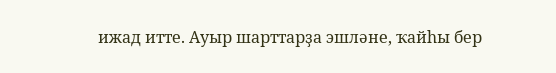ижад итте. Ауыр шарттарҙа эшләне, ҡайһы бер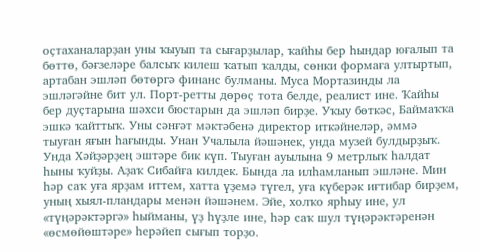оҫтаханаларҙан уны ҡыуып та сығарҙылар, ҡайһы бер һындар юғалып та бөттө, бәғзеләре балсыҡ килеш ҡатып ҡалды, сөнки формаға ултыртып, артабан эшләп бөтөргә финанс булманы. Муса Мортазинды ла эшләгәйне бит ул. Порт-ретты дөрөҫ тота белде, реалист ине. Ҡайһы бер дуҫтарына шәхси бюстарын да эшләп бирҙе. Уҡыу бөткәс, Баймаҡҡа эшкә ҡайттыҡ. Уны сәнғәт мәктәбенә директор иткәйнеләр, әммә тыуған яғын һағынды. Унан Учалыла йәшәнек, унда музей булдырҙыҡ. Унда Хәйҙәрҙең эштәре бик күп. Тыуған ауылына 9 метрлыҡ һалдат һыны ҡуйҙы. Аҙаҡ Сибайға килдек. Бында ла илһамланып эшләне. Мин һәр саҡ уға ярҙам иттем, хатта үҙемә түгел, уға күберәк иғтибар бирҙем, уның хыял-пландары менән йәшәнем. Эйе, холҡо ярһыу ине, ул «түңәрәктәргә» һыйманы, үҙ һүҙле ине, һәр саҡ шул түңәрәктәренән «өсмөйөштәре» һерәйеп сығып торҙо.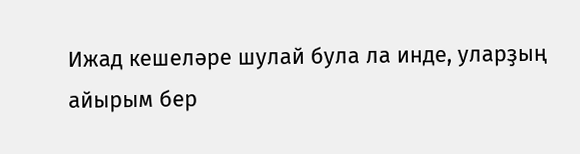Ижад кешеләре шулай була ла инде, уларҙың айырым бер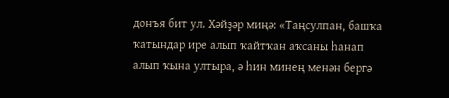донъя бит ул. Хәйҙәр миңә: «Таңсулпан, башҡа ҡатындар ире алып ҡайтҡан аҡсаны һанап алып ҡына ултыра, ә һин минең менән бергә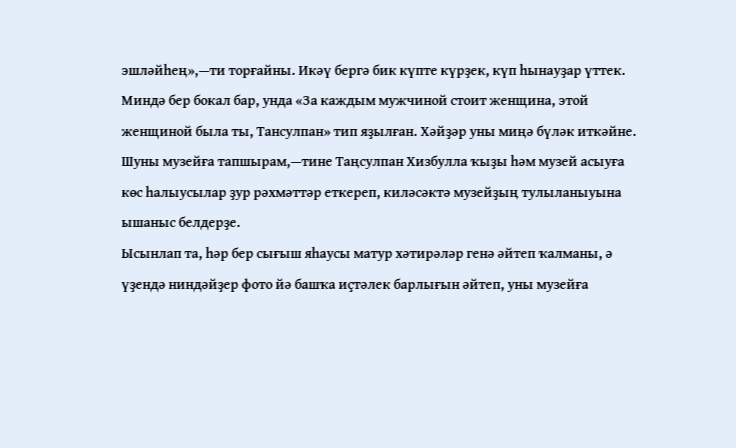эшләйһең»,—ти торғайны. Икәү бергә бик күпте күрҙек, күп һынауҙар үттек. Миндә бер бокал бар, унда «За каждым мужчиной стоит женщина, этой женщиной была ты, Тансулпан» тип яҙылған. Хәйҙәр уны миңә бүләк иткәйне. Шуны музейға тапшырам,—тине Таңсулпан Хизбулла ҡыҙы һәм музей асыуға көс һалыусылар ҙур рәхмәттәр еткереп, киләсәктә музейҙың тулыланыуына ышаныс белдерҙе.
Ысынлап та, һәр бер сығыш яһаусы матур хәтирәләр генә әйтеп ҡалманы, ә үҙендә ниндәйҙер фото йә башҡа иҫтәлек барлығын әйтеп, уны музейға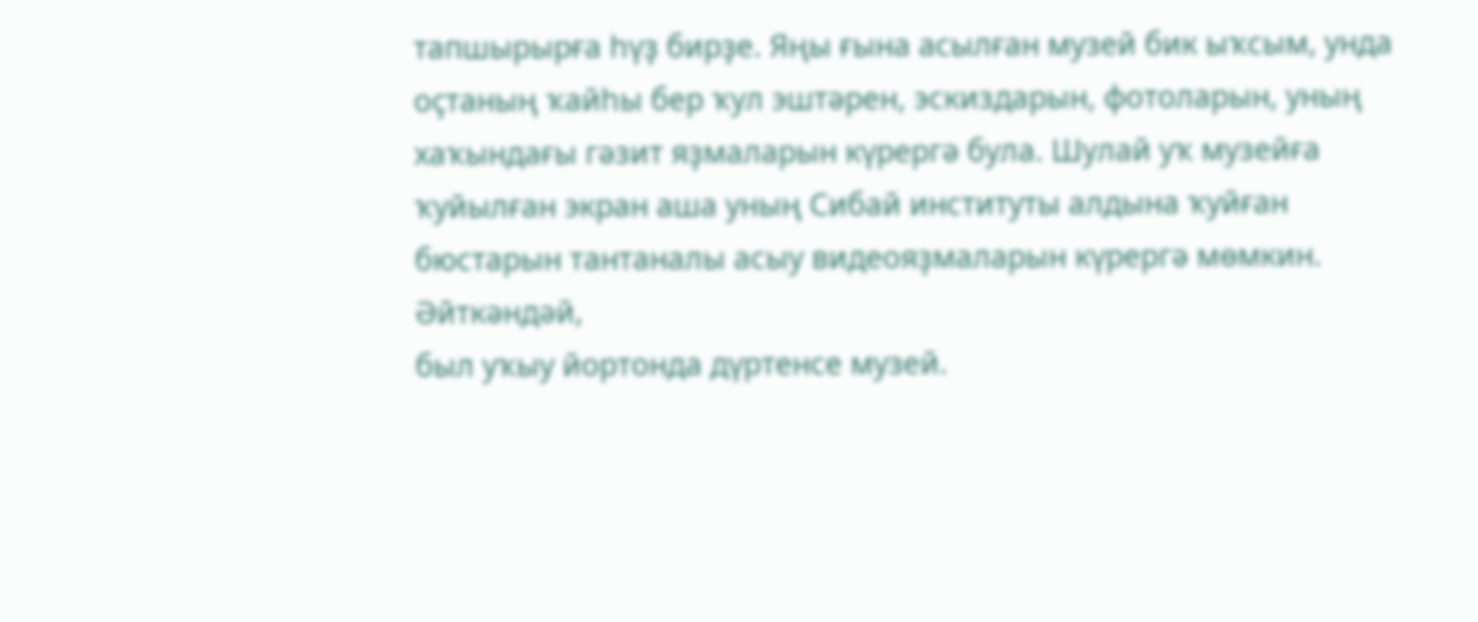тапшырырға һүҙ бирҙе. Яңы ғына асылған музей бик ыҡсым, унда оҫтаның ҡайһы бер ҡул эштәрен, эскиздарын, фотоларын, уның хаҡындағы гәзит яҙмаларын күрергә була. Шулай уҡ музейға ҡуйылған экран аша уның Сибай институты алдына ҡуйған бюстарын тантаналы асыу видеояҙмаларын күрергә мөмкин.
Әйткәндәй,
был уҡыу йортонда дүртенсе музей.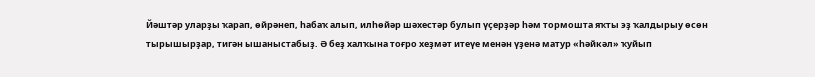Йәштәр уларҙы ҡарап, өйрәнеп, һабаҡ алып, илһөйәр шәхестәр булып үҫерҙәр һәм тормошта яҡты эҙ ҡалдырыу өсөн тырышырҙар, тигән ышаныстабыҙ. Ә беҙ халҡына тоғро хеҙмәт итеүе менән үҙенә матур «һәйкәл» ҡуйып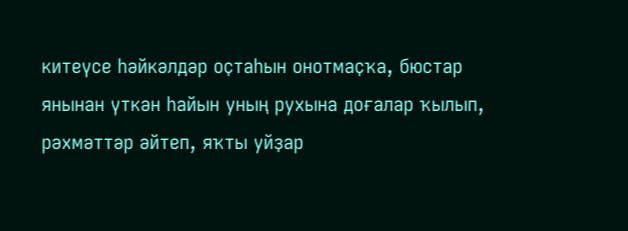китеүсе һәйкәлдәр оҫтаһын онотмаҫҡа, бюстар янынан үткән һайын уның рухына доғалар ҡылып, рәхмәттәр әйтеп, яҡты уйҙар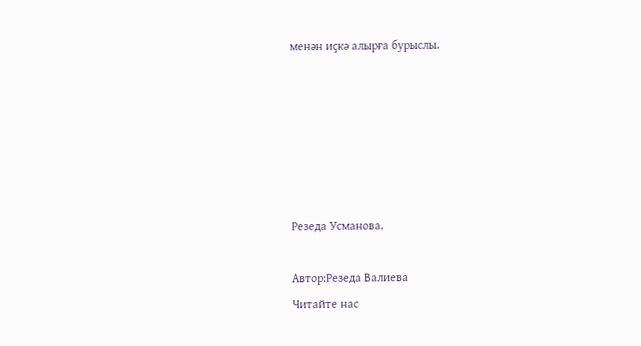менән иҫкә алырға бурыслы.






Резеда Усманова.

Автор:Резеда Валиева
Читайте нас